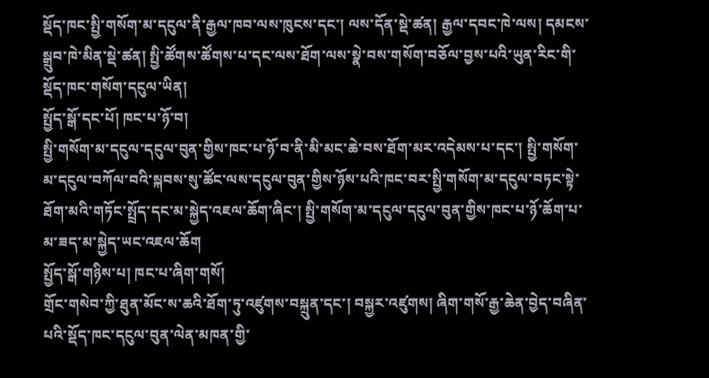སྡོད་ཁང་སྤྱི་གསོག་མ་དངུལ་ནི་རྒྱལ་ཁབ་ལས་ཁུངས་དང་། ལས་དོན་སྡེ་ཚན། རྒྱལ་དབང་ཁེ་ལས། དམངས་སྒྲུབ་ཁེ་མིན་སྡེ་ཚན། སྤྱི་ཚོགས་ཚོགས་པ་དང་ལས་ཐོག་ལས་སྣེ་བས་གསོག་བཅོལ་བྱས་པའི་ཡུན་རིང་གི་སྡོད་ཁང་གསོག་དངུལ་ཡིན།
སྤྱོད་སྒོ་དང་པོ། ཁང་པ་ཉོ་བ།
སྤྱི་གསོག་མ་དངུལ་དངུལ་བུན་གྱིས་ཁང་པ་ཉོ་བ་ནི་མི་མང་ཆེ་བས་ཐོག་མར་འདེམས་པ་དང་། སྤྱི་གསོག་མ་དངུལ་བཀོལ་བའི་སྐབས་སུ་ཚོང་ལས་དངུལ་བུན་གྱིས་ཉོས་པའི་ཁང་བར་སྤྱི་གསོག་མ་དངུལ་བཏང་སྟེ་ཐོག་མའི་གཏོང་སྤྲོད་དང་མ་སྐྱེད་འཇལ་ཆོག་ཞིང་། སྤྱི་གསོག་མ་དངུལ་དངུལ་བུན་གྱིས་ཁང་པ་ཉོ་ཆོག་པ་མ་ཟད་མ་སྐྱེད་ཡང་འཇལ་ཆོག
སྤྱོད་སྒོ་གཉིས་པ། ཁང་པ་ཞིག་གསོ།
གྲོང་གསེབ་ཀྱི་ཐུན་མོང་ས་ཆའི་ཐོག་ཏུ་འཛུགས་བསྐྲུན་དང་། བསྐྱར་འཛུགས། ཞིག་གསོ་རྒྱ་ཆེན་བྱེད་བཞིན་པའི་སྡོད་ཁང་དངུལ་བུན་ལེན་མཁན་གྱི་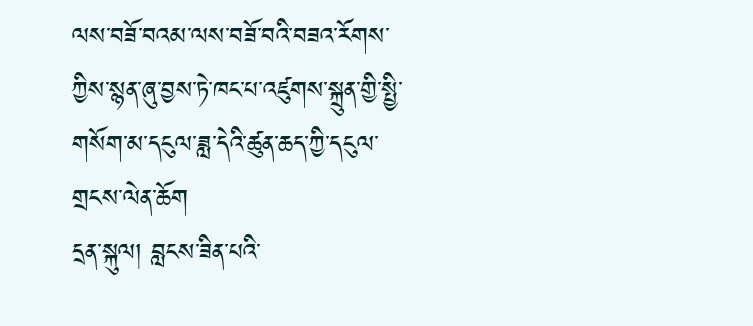ལས་བཟོ་བའམ་ལས་བཟོ་བའི་བཟའ་རོགས་ཀྱིས་སྙན་ཞུ་བྱས་ཏེ་ཁང་པ་འཛུགས་སྐྲུན་གྱི་སྤྱི་གསོག་མ་དངུལ་ཟླ་དེའི་ཚུན་ཆད་ཀྱི་དངུལ་གྲངས་ལེན་ཆོག
དྲན་སྐུལ། བླངས་ཟིན་པའི་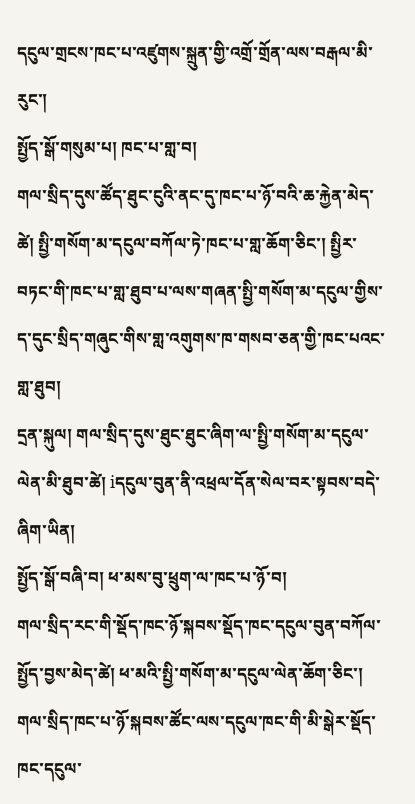དངུལ་གྲངས་ཁང་པ་འཛུགས་སྐྲུན་གྱི་འགྲོ་གྲོན་ལས་བརྒལ་མི་རུང་།
སྤྱོད་སྒོ་གསུམ་པ། ཁང་པ་གླ་བ།
གལ་སྲིད་དུས་ཚོད་ཐུང་ངུའི་ནང་དུ་ཁང་པ་ཉོ་བའི་ཆ་རྐྱེན་མེད་ཚེ། སྤྱི་གསོག་མ་དངུལ་བཀོལ་ཏེ་ཁང་པ་གླ་ཆོག་ཅིང་། སྤྱིར་བཏང་གི་ཁང་པ་གླ་ཐུབ་པ་ལས་གཞན་སྤྱི་གསོག་མ་དངུལ་གྱིས་ད་དུང་སྲིད་གཞུང་གིས་གླ་འགུགས་ཁ་གསབ་ཅན་གྱི་ཁང་པའང་གླ་ཐུབ།
དྲན་སྐུལ། གལ་སྲིད་དུས་ཐུང་ཐུང་ཞིག་ལ་སྤྱི་གསོག་མ་དངུལ་ལེན་མི་ཐུབ་ཚེ། iདངུལ་བུན་ནི་འཕྲལ་དོན་སེལ་བར་སྟབས་བདེ་ཞིག་ཡིན།
སྤྱོད་སྒོ་བཞི་བ། ཕ་མས་བུ་ཕྲུག་ལ་ཁང་པ་ཉོ་བ།
གལ་སྲིད་རང་གི་སྡོད་ཁང་ཉོ་སྐབས་སྡོད་ཁང་དངུལ་བུན་བཀོལ་སྤྱོད་བྱས་མེད་ཚེ། ཕ་མའི་སྤྱི་གསོག་མ་དངུལ་ལེན་ཆོག་ཅིང་། གལ་སྲིད་ཁང་པ་ཉོ་སྐབས་ཚོང་ལས་དངུལ་ཁང་གི་མི་སྒེར་སྡོད་ཁང་དངུལ་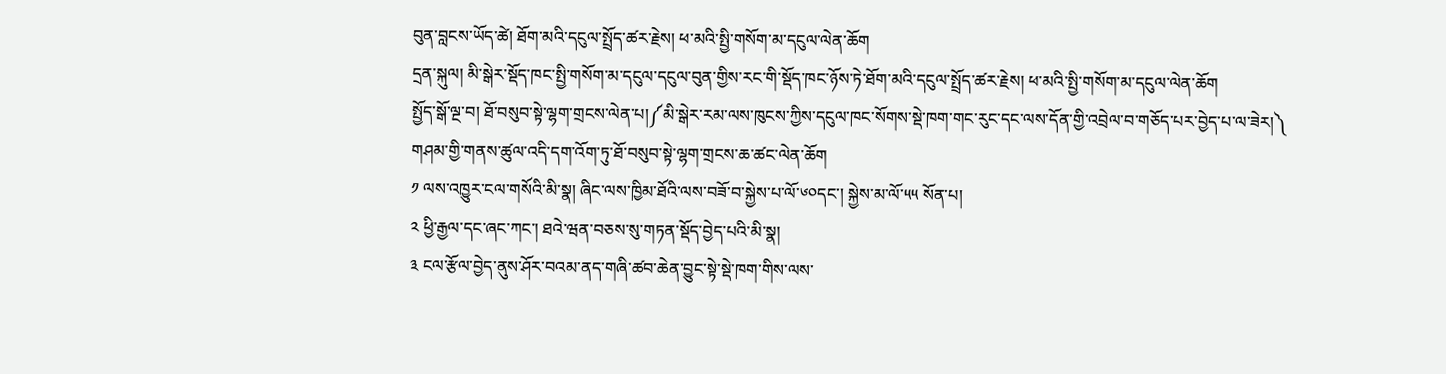བུན་བླངས་ཡོད་ཚེ། ཐོག་མའི་དངུལ་སྤྲོད་ཚར་རྗེས། ཕ་མའི་སྤྱི་གསོག་མ་དངུལ་ལེན་ཆོག
དྲན་སྐུལ། མི་སྒེར་སྡོད་ཁང་སྤྱི་གསོག་མ་དངུལ་དངུལ་བུན་གྱིས་རང་གི་སྡོད་ཁང་ཉོས་ཏེ་ཐོག་མའི་དངུལ་སྤྲོད་ཚར་རྗེས། ཕ་མའི་སྤྱི་གསོག་མ་དངུལ་ལེན་ཆོག
སྤྱོད་སྒོ་ལྔ་བ། ཐོ་བསུབ་སྟེ་ལྷག་གྲངས་ལེན་པ།༼མི་སྒེར་རམ་ལས་ཁུངས་ཀྱིས་དངུལ་ཁང་སོགས་སྡེ་ཁག་གང་རུང་དང་ལས་དོན་གྱི་འབྲེལ་བ་གཅོད་པར་བྱེད་པ་ལ་ཟེར།༽
གཤམ་གྱི་གནས་ཚུལ་འདི་དག་འོག་ཏུ་ཐོ་བསུབ་སྟེ་ལྷག་གྲངས་ཆ་ཚང་ལེན་ཆོག
༡ ལས་འཁྱུར་ངལ་གསོའི་མི་སྣ། ཞིང་ལས་ཁྱིམ་ཐོའི་ལས་བཟོ་བ་སྐྱེས་པ་ལོ་༦༠དང་། སྐྱེས་མ་ལོ་༥༥ སོན་པ།
༢ ཕྱི་རྒྱལ་དང་ཞང་ཀང་། ཐའེ་ཝན་བཅས་སུ་གཏན་སྡོད་བྱེད་པའི་མི་སྣ།
༣ ངལ་རྩོལ་བྱེད་ནུས་ཤོར་བའམ་ནད་གཞི་ཚབ་ཆེན་བྱུང་སྟེ་སྡེ་ཁག་གིས་ལས་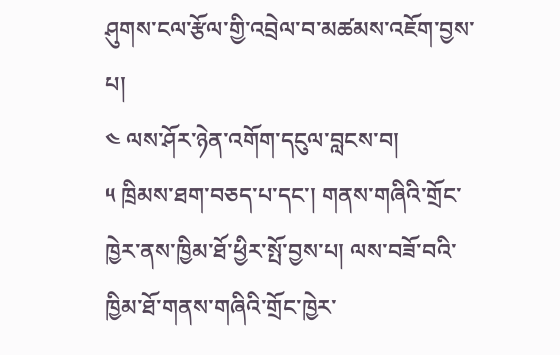ཤུགས་ངལ་རྩོལ་གྱི་འབྲེལ་བ་མཚམས་འཇོག་བྱས་པ།
༤ ལས་ཤོར་ཉེན་འགོག་དངུལ་བླངས་བ།
༥ ཁྲིམས་ཐག་བཅད་པ་དང་། གནས་གཞིའི་གྲོང་ཁྱེར་ནས་ཁྱིམ་ཐོ་ཕྱིར་སྤོ་བྱས་པ། ལས་བཟོ་བའི་ཁྱིམ་ཐོ་གནས་གཞིའི་གྲོང་ཁྱེར་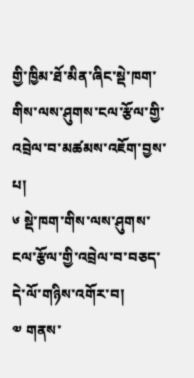གྱི་ཁྱིམ་ཐོ་མིན་ཞིང་སྡེ་ཁག་གིས་ལས་ཤུགས་ངལ་རྩོལ་གྱི་འབྲེལ་བ་མཚམས་འཇོག་བྱས་པ།
༦ སྡེ་ཁག་གིས་ལས་ཤུགས་ངལ་རྩོལ་གྱི་འབྲེལ་བ་བཅད་དེ་ལོ་གཉིས་འགོར་བ།
༧ གནས་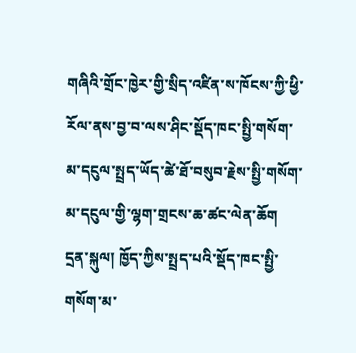གཞིའི་གྲོང་ཁྱེར་གྱི་སྲིད་འཛིན་ས་ཁོངས་ཀྱི་ཕྱི་རོལ་ནས་བྱ་བ་ལས་ཤིང་སྡོད་ཁང་སྤྱི་གསོག་མ་དངུལ་སྤྲད་ཡོད་ཚེ་ཐོ་བསུབ་རྗེས་སྤྱི་གསོག་མ་དངུལ་གྱི་ལྷག་གྲངས་ཆ་ཚང་ལེན་ཆོག
དྲན་སྐུལ། ཁྱོད་ཀྱིས་སྤྲད་པའི་སྡོད་ཁང་སྤྱི་གསོག་མ་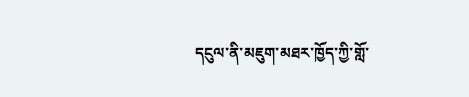དངུལ་ནི་མཇུག་མཐར་ཁྱོད་ཀྱི་གློ་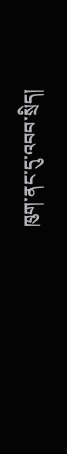ཁུག་ནང་དུ་འབབ་སྲིད།